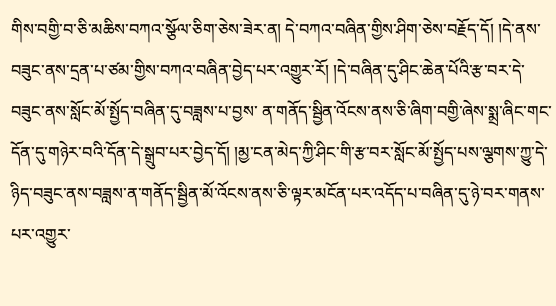གིས་བགྱི་བ་ཅི་མཆིས་བཀའ་སྩོལ་ཅིག་ཅེས་ཟེར་ན། དེ་བཀའ་བཞིན་གྱིས་ཤིག་ཅེས་བརྗོད་དོ། །དེ་ནས་བཟུང་ནས་དྲན་པ་ཙམ་གྱིས་བཀའ་བཞིན་བྱེད་པར་འགྱུར་རོ། །དེ་བཞིན་དུ་ཤིང་ཆེན་པོའི་རྩ་བར་དེ་བཟུང་ནས་སློང་མོ་སྤྱོད་བཞིན་དུ་བཟླས་པ་བྱས་ ན་གནོད་སྦྱིན་འོངས་ནས་ཅི་ཞིག་བགྱི་ཞེས་སྨྲ་ཞིང་གང་དོན་དུ་གཉེར་བའི་དོན་དེ་སྒྲུབ་པར་བྱེད་དོ། །མྱ་ངན་མེད་ཀྱི་ཤིང་གི་རྩ་བར་སློང་མོ་སྤྱོད་པས་ལྕགས་ཀྱུ་དེ་ཉིད་བཟུང་ནས་བཟླས་ན་གནོད་སྦྱིན་མོ་འོངས་ནས་ཅི་ལྟར་མངོན་པར་འདོད་པ་བཞིན་དུ་ཉེ་བར་གནས་པར་འགྱུར་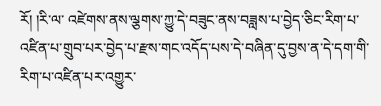རོ། །རི་ལ་ འཛེགས་ནས་ལྕགས་ཀྱུ་དེ་བཟུང་ནས་བཟླས་པ་བྱེད་ཅིང་རིག་པ་འཛིན་པ་གྲུབ་པར་བྱེད་པ་རྫས་གང་འདོད་པས་དེ་བཞིན་དུ་བྱས་ན་དེ་དག་གི་རིག་པ་འཛིན་པར་འགྱུར་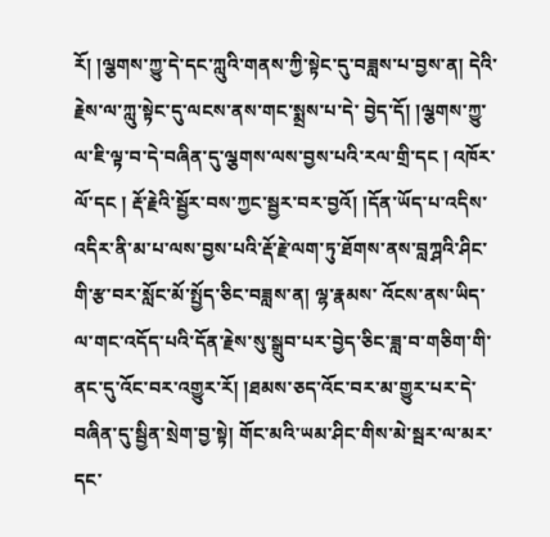རོ། །ལྕགས་ཀྱུ་དེ་དང་ཀླུའི་གནས་ཀྱི་སྟེང་དུ་བཟླས་པ་བྱས་ན། དེའི་རྗེས་ལ་ཀླུ་སྟེང་དུ་ལངས་ནས་གང་སྨྲས་པ་དེ་ བྱེད་དོ། །ལྕགས་ཀྱུ་ལ་ཇི་ལྟ་བ་དེ་བཞིན་དུ་ལྕགས་ལས་བྱས་པའི་རལ་གྲི་དང ། འཁོར་ལོ་དང ། རྡོ་རྗེའི་སྦྱོར་བས་ཀྱང་སྦྱར་བར་བྱའོ། །དོན་ཡོད་པ་འདིས་འདིར་ནི་མ་པ་ལས་བྱས་པའི་རྡོ་རྗེ་ལག་ཏུ་ཐོགས་ནས་བླཀྴའི་ཤིང་གི་རྩ་བར་སློང་མོ་སྤྱོད་ཅིང་བཟླས་ན། ལྷ་རྣམས་ འོངས་ནས་ཡིད་ལ་གང་འདོད་པའི་དོན་རྗེས་སུ་སྒྲུབ་པར་བྱེད་ཅིང་ཟླ་བ་གཅིག་གི་ནང་དུ་འོང་བར་འགྱུར་རོ། །ཐམས་ཅད་འོང་བར་མ་གྱུར་པར་དེ་བཞིན་དུ་སྦྱིན་སྲེག་བྱ་སྟེ། གོང་མའི་ཡམ་ཤིང་གིས་མེ་སྦར་ལ་མར་དང་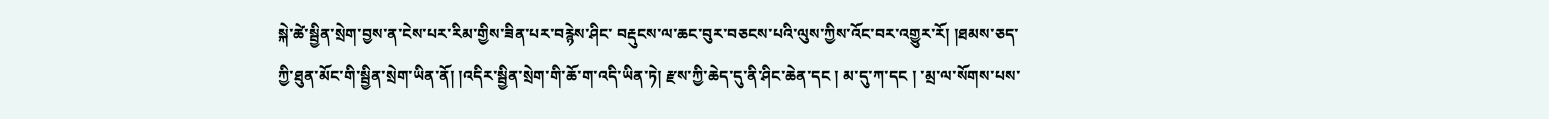སྐེ་ཚེ་སྦྱིན་སྲེག་བྱས་ན་ངེས་པར་རིམ་གྱིས་ཟིན་པར་བརྙེས་ཤིང་ བརྡུངས་ལ་ཆང་བུར་བཅངས་པའི་ལུས་ཀྱིས་འོང་བར་འགྱུར་རོ། །ཐམས་ཅད་ཀྱི་ཐུན་མོང་གི་སྦྱིན་སྲེག་ཡིན་ནོ། །འདིར་སྦྱིན་སྲེག་གི་ཆོ་ག་འདི་ཡིན་ཏེ། རྫས་ཀྱི་ཆེད་དུ་ནི་ཤིང་ཆེན་དང ། མ་དུ་ཀ་དང ། ་མྲ་ལ་སོགས་པས་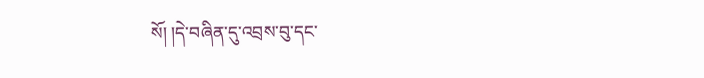སོ། །དེ་བཞིན་དུ་འབྲས་བུ་དང་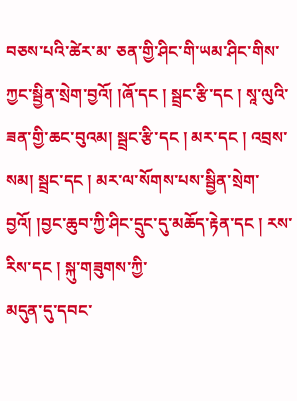བཅས་པའི་ཚེར་མ་ ཅན་གྱི་ཤིང་གི་ཡམ་ཤིང་གིས་ཀྱང་སྦྱིན་སྲེག་བྱའོ། །ཞོ་དང ། སྦྲང་རྩི་དང ། སཱ་ལུའི་ཟན་གྱི་ཆང་བུའམ། སྦྲང་རྩི་དང ། མར་དང ། འབྲས་སམ། སྦྲང་དང ། མར་ལ་སོགས་པས་སྦྱིན་སྲེག་བྱའོ། །བྱང་ཆུབ་ཀྱི་ཤིང་དྲུང་དུ་མཆོད་རྟེན་དང ། རས་རིས་དང ། སྐུ་གཟུགས་ཀྱི་
མདུན་དུ་དབང་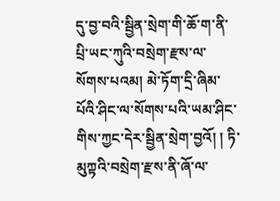དུ་བྱ་བའི་སྦྱིན་སྲེག་གི་ཆོ་ག་ནི་པྲི་ཡང་ཀུའི་བསྲེག་རྫས་ལ་སོགས་པའམ། མེ་ཏོག་དྲི་ཞིམ་པོའི་ཤིང་ལ་སོགས་པའི་ཡམ་ཤིང་གིས་ཀྱང་དེར་སྦྱིན་སྲེག་བྱའོ། ། ཏི་མུཀྟའི་བསྲེག་རྫས་ནི་ཞོ་ལ་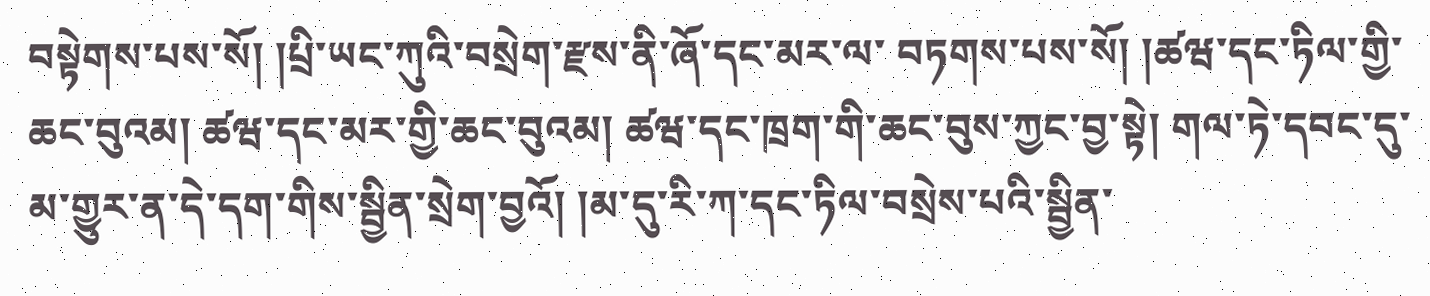བསྟེགས་པས་སོ། །པྲི་ཡང་ཀུའི་བསྲེག་རྫས་ནི་ཞོ་དང་མར་ལ་ བཏགས་པས་སོ། །ཚཝ་དང་ཏིལ་གྱི་ཆང་བུའམ། ཚཝ་དང་མར་གྱི་ཆང་བུའམ། ཚཝ་དང་ཁྲག་གི་ཆང་བུས་ཀྱང་བྱ་སྟེ། གལ་ཏེ་དབང་དུ་མ་གྱུར་ན་དེ་དག་གིས་སྦྱིན་སྲེག་བྱའོ། །མ་དུ་རི་ཀ་དང་ཏིལ་བསྲེས་པའི་སྦྱིན་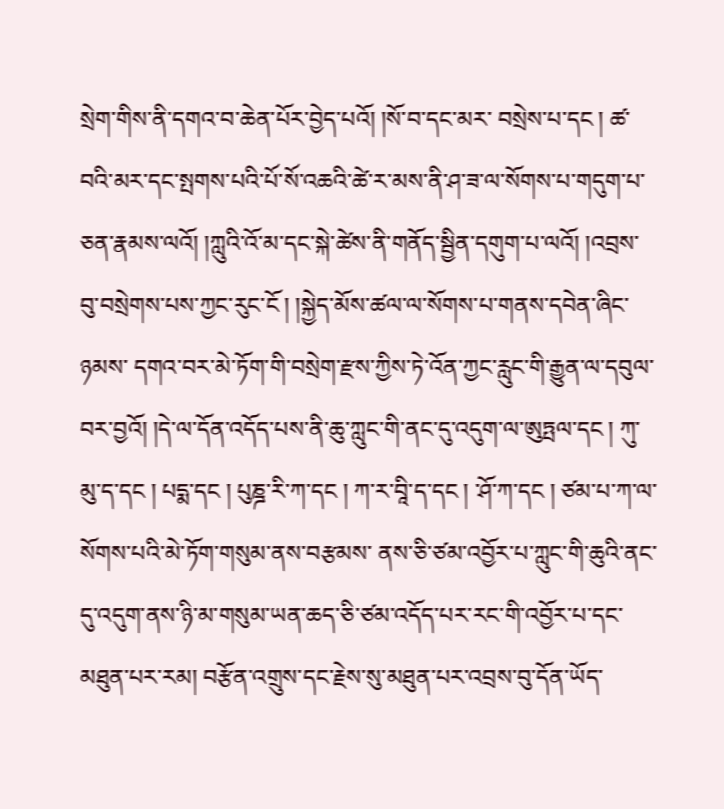སྲེག་གིས་ནི་དགའ་བ་ཆེན་པོར་བྱེད་པའོ། །སོ་བ་དང་མར་ བསྲེས་པ་དང ། ཚ་བའི་མར་དང་སྤགས་པའི་པོ་སོ་འཆའི་ཚེ་ར་མས་ནི་ཤ་ཟ་ལ་སོགས་པ་གདུག་པ་ཅན་རྣམས་ལའོ། །ཀླུའི་འོ་མ་དང་སྐེ་ཚེས་ནི་གནོད་སྦྱིན་དགུག་པ་ལའོ། །འབྲས་བུ་བསྲེགས་པས་ཀྱང་རུང་ངོ ། །སྐྱེད་མོས་ཚལ་ལ་སོགས་པ་གནས་དབེན་ཞིང་ཉམས་ དགའ་བར་མེ་ཏོག་གི་བསྲེག་རྫས་ཀྱིས་ཏེ་འོན་ཀྱང་རླུང་གི་རྒྱུན་ལ་དབུལ་བར་བྱའོ། །དེ་ལ་དོན་འདོད་པས་ནི་ཆུ་ཀླུང་གི་ནང་དུ་འདུག་ལ་ཨུཏྤལ་དང ། ཀུ་མུ་ད་དང ། པདྨ་དང ། པུཎྜ་རི་ཀ་དང ། ཀ་ར་བཱི་ད་དང ། ་ཤོ་ཀ་དང ། ཙམ་པ་ཀ་ལ་སོགས་པའི་མེ་ཏོག་གསུམ་ནས་བརྩམས་ ནས་ཅི་ཙམ་འབྱོར་པ་ཀླུང་གི་ཆུའི་ནང་དུ་འདུག་ནས་ཉི་མ་གསུམ་ཡན་ཆད་ཅི་ཙམ་འདོད་པར་རང་གི་འབྱོར་པ་དང་མཐུན་པར་རམ། བརྩོན་འགྲུས་དང་རྗེས་སུ་མཐུན་པར་འབྲས་བུ་དོན་ཡོད་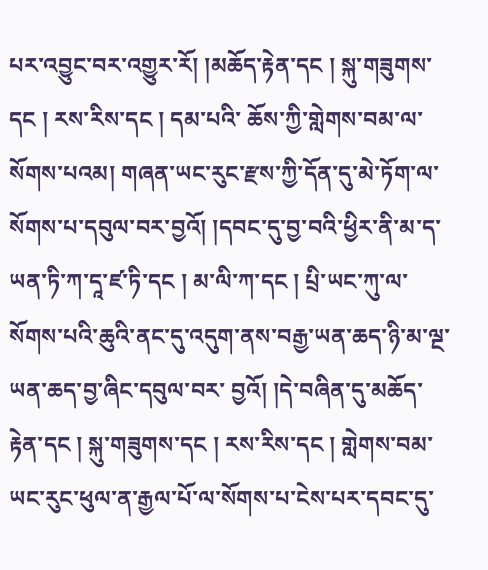པར་འབྱུང་བར་འགྱུར་རོ། །མཆོད་རྟེན་དང ། སྐུ་གཟུགས་དང ། རས་རིས་དང ། དམ་པའི་ ཆོས་ཀྱི་གླེགས་བམ་ལ་སོགས་པའམ། གཞན་ཡང་རུང་རྫས་ཀྱི་དོན་དུ་མེ་ཏོག་ལ་སོགས་པ་དབུལ་བར་བྱའོ། །དབང་དུ་བྱ་བའི་ཕྱིར་ནི་མ་ད་ཡན་ཏི་ཀ་དཱ་ཛ་ཏི་དང ། མ་ལི་ཀ་དང ། པྲི་ཡང་ཀུ་ལ་སོགས་པའི་ཆུའི་ནང་དུ་འདུག་ནས་བརྒྱ་ཡན་ཆད་ཉི་མ་ལྔ་ཡན་ཆད་བྱ་ཞིང་དབུལ་བར་ བྱའོ། །དེ་བཞིན་དུ་མཆོད་རྟེན་དང ། སྐུ་གཟུགས་དང ། རས་རིས་དང ། གླེགས་བམ་ཡང་རུང་ཕུལ་ན་རྒྱལ་པོ་ལ་སོགས་པ་ངེས་པར་དབང་དུ་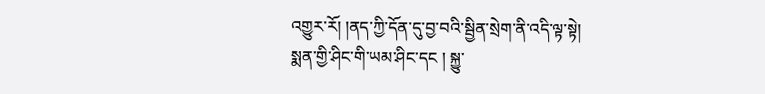འགྱུར་རོ། །ནད་ཀྱི་དོན་དུ་བྱ་བའི་སྦྱིན་སྲེག་ནི་འདི་ལྟ་སྟེ། སྨན་གྱི་ཤིང་གི་ཡམ་ཤིང་དང ། སྐྱུ་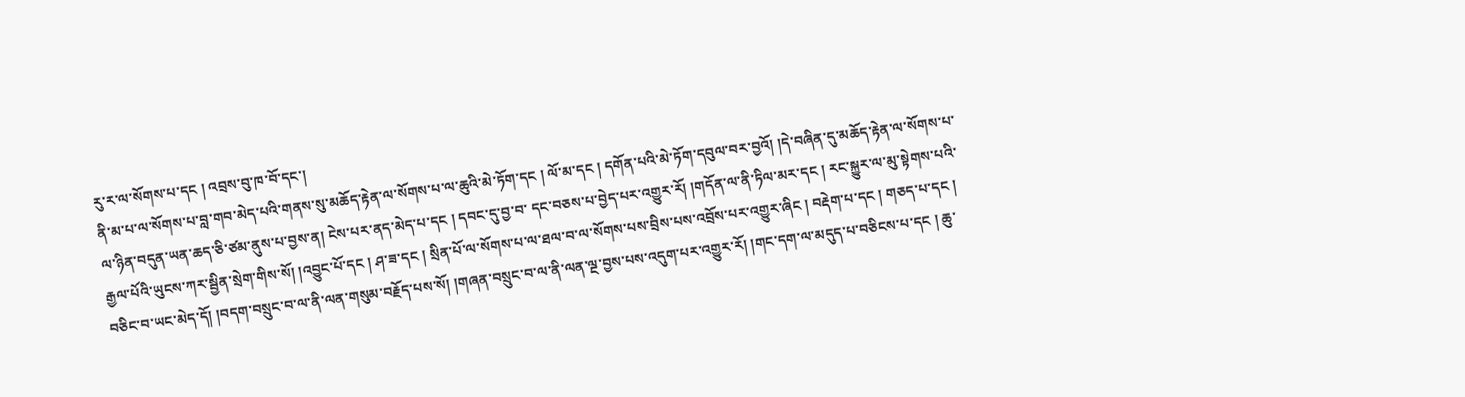རུ་ར་ལ་སོགས་པ་དང ། འབྲས་བུ་ཁ་བོ་དང་།
ནི་མ་པ་ལ་སོགས་པ་བླ་གབ་མེད་པའི་གནས་སུ་མཆོད་རྟེན་ལ་སོགས་པ་ལ་ཆུའི་མེ་ཏོག་དང ། ལོ་མ་དང ། དགོན་པའི་མེ་ཏོག་དབུལ་བར་བྱའོ། །དེ་བཞིན་དུ་མཆོད་རྟེན་ལ་སོགས་པ་ལ་ཉིན་བདུན་ཡན་ཆད་ཅི་ཙམ་ནུས་པ་བྱས་ན། ངེས་པར་ནད་མེད་པ་དང ། དབང་དུ་བྱ་བ་ དང་བཅས་པ་བྱེད་པར་འགྱུར་རོ། །གདོན་ལ་ནི་ཏིལ་མར་དང ། རང་སྐྱུར་ལ་མུ་སྟེགས་པའི་རྒྱལ་པོའི་ཡུངས་ཀར་སྦྱིན་སྲེག་གིས་སོ། །འབྱུང་པོ་དང ། ཤ་ཟ་དང ། སྲིན་པོ་ལ་སོགས་པ་ལ་ཐལ་བ་ལ་སོགས་པས་བྲིས་པས་འབྲོས་པར་འགྱུར་ཞིང ། བརྡེག་པ་དང ། གཅད་པ་དང ། བཅིང་བ་ཡང་མེད་དོ། །བདག་བསྲུང་བ་ལ་ནི་ལན་གསུམ་བརྗོད་པས་སོ། །གཞན་བསྲུང་བ་ལ་ནི་ལན་ལྔ་བྱས་པས་འདུག་པར་འགྱུར་རོ། །གང་དག་ལ་མདུད་པ་བཅིངས་པ་དང ། ཆུ་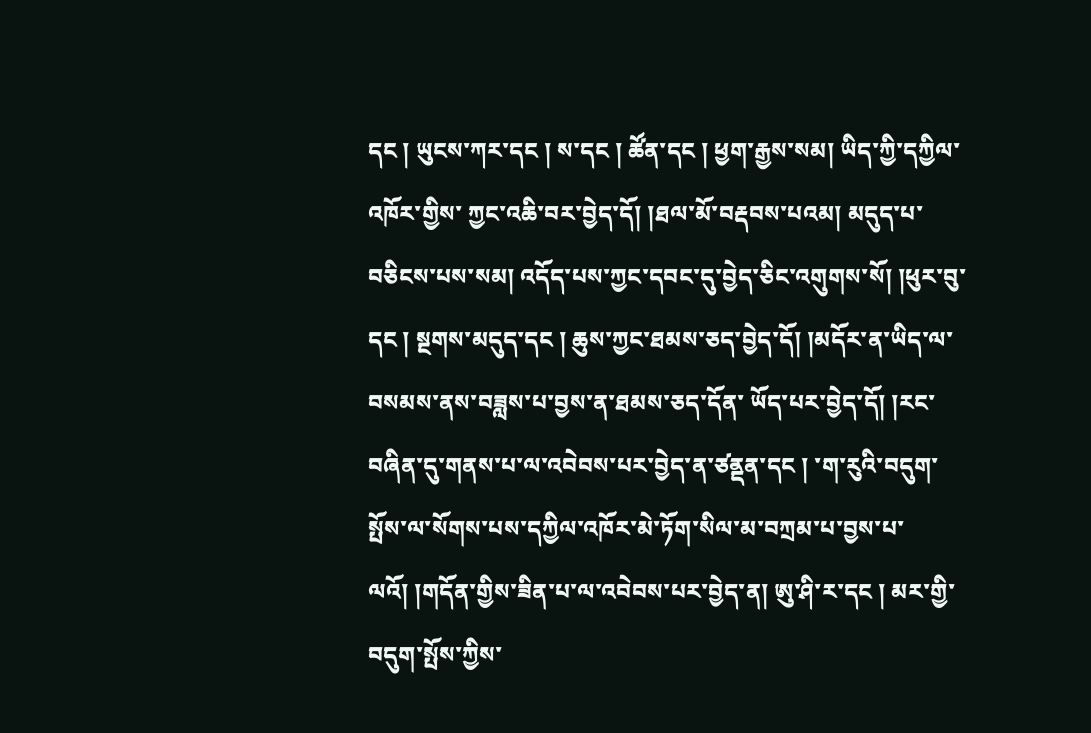དང ། ཡུངས་ཀར་དང ། ས་དང ། ཚོན་དང ། ཕྱག་རྒྱས་སམ། ཡིད་ཀྱི་དཀྱིལ་འཁོར་གྱིས་ ཀྱང་འཆི་བར་བྱེད་དོ། །ཐལ་མོ་བརྡབས་པའམ། མདུད་པ་བཅིངས་པས་སམ། འདོད་པས་ཀྱང་དབང་དུ་བྱེད་ཅིང་འགུགས་སོ། །ཕུར་བུ་དང ། སྔགས་མདུད་དང ། ཆུས་ཀྱང་ཐམས་ཅད་བྱེད་དོ། །མདོར་ན་ཡིད་ལ་བསམས་ནས་བཟླས་པ་བྱས་ན་ཐམས་ཅད་དོན་ ཡོད་པར་བྱེད་དོ། །རང་བཞིན་དུ་གནས་པ་ལ་འབེབས་པར་བྱེད་ན་ཙནྡན་དང ། ་ག་རུའི་བདུག་སྤོས་ལ་སོགས་པས་དཀྱིལ་འཁོར་མེ་ཏོག་སིལ་མ་བཀྲམ་པ་བྱས་པ་ལའོ། །གདོན་གྱིས་ཟིན་པ་ལ་འབེབས་པར་བྱེད་ན། ཨུ་ཤི་ར་དང ། མར་གྱི་བདུག་སྤོས་ཀྱིས་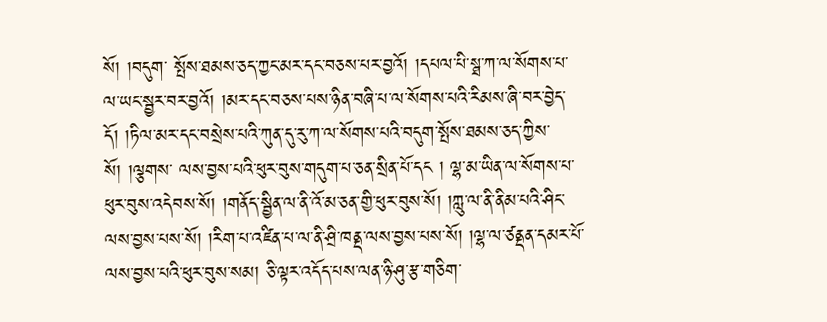སོ། །བདུག་ སྤོས་ཐམས་ཅད་ཀྱང་མར་དང་བཅས་པར་བྱའོ། །དཔལ་པི་སྠ་ཀ་ལ་སོགས་པ་ལ་ཡང་སྦྱར་བར་བྱའོ། །མར་དང་བཅས་པས་ཉིན་བཞི་པ་ལ་སོགས་པའི་རིམས་ཞི་བར་བྱེད་དོ། །ཏིལ་མར་དང་བསྲེས་པའི་ཀུན་དུ་རུ་ཀ་ལ་སོགས་པའི་བདུག་སྤོས་ཐམས་ཅད་ཀྱིས་སོ། །ལྕགས་ ལས་བྱས་པའི་ཕུར་བུས་གདུག་པ་ཅན་སྲིན་པོ་དང ། ལྷ་མ་ཡིན་ལ་སོགས་པ་ཕུར་བུས་འདེབས་སོ། །གནོད་སྦྱིན་ལ་ནི་འོ་མ་ཅན་གྱི་ཕུར་བུས་སོ། །ཀླུ་ལ་ནི་ནིམ་པའི་ཤིང་ལས་བྱས་པས་སོ། །རིག་པ་འཛིན་པ་ལ་ནི་ཤྲི་ཁནྡ་ལས་བྱས་པས་སོ། །ལྷ་ལ་ཙནྡན་དམར་པོ་
ལས་བྱས་པའི་ཕུར་བུས་སམ། ཅི་ལྟར་འདོད་པས་ལན་ཉི་ཤུ་རྩ་གཅིག་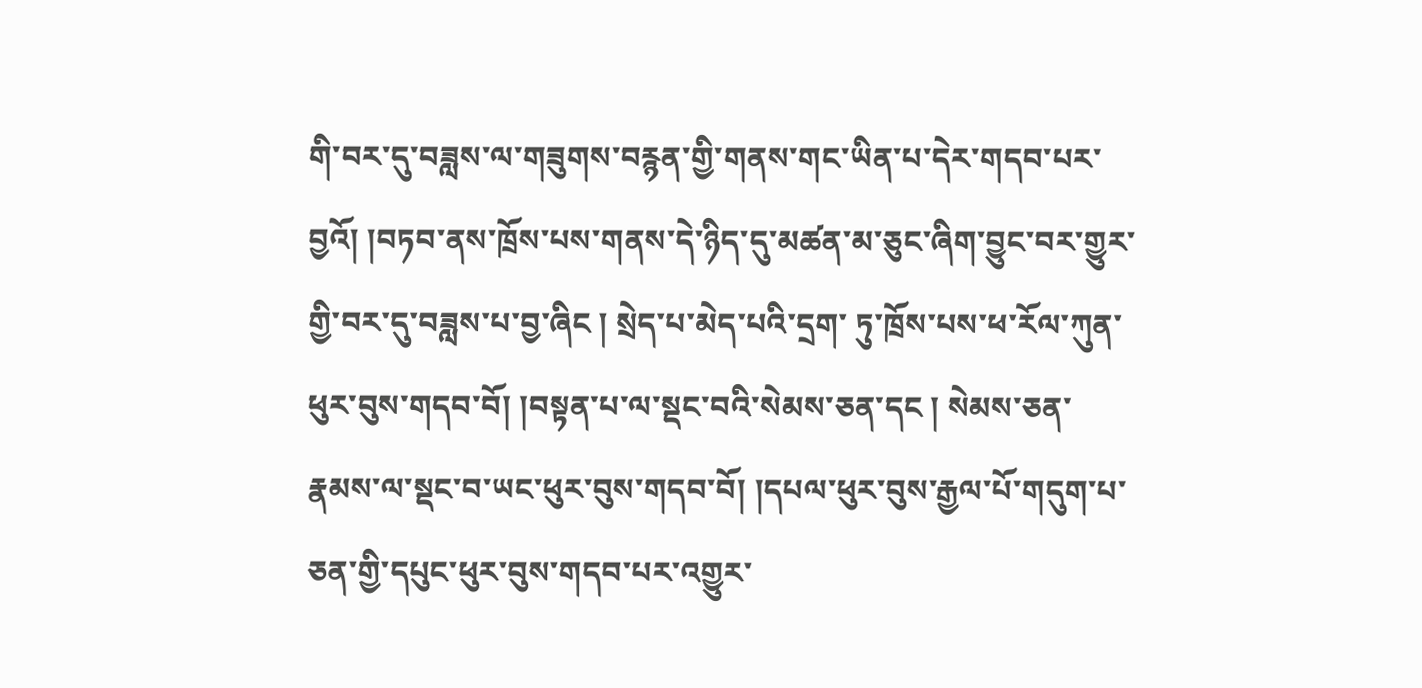གི་བར་དུ་བཟླས་ལ་གཟུགས་བརྙན་གྱི་གནས་གང་ཡིན་པ་དེར་གདབ་པར་བྱའོ། །བཏབ་ནས་ཁྲོས་པས་གནས་དེ་ཉིད་དུ་མཚན་མ་ཅུང་ཞིག་བྱུང་བར་གྱུར་གྱི་བར་དུ་བཟླས་པ་བྱ་ཞིང ། སྲེད་པ་མེད་པའི་དྲག་ ཏུ་ཁྲོས་པས་ཕ་རོལ་ཀུན་ཕུར་བུས་གདབ་བོ། །བསྟན་པ་ལ་སྡང་བའི་སེམས་ཅན་དང ། སེམས་ཅན་རྣམས་ལ་སྡང་བ་ཡང་ཕུར་བུས་གདབ་བོ། །དཔལ་ཕུར་བུས་རྒྱལ་པོ་གདུག་པ་ཅན་གྱི་དཔུང་ཕུར་བུས་གདབ་པར་འགྱུར་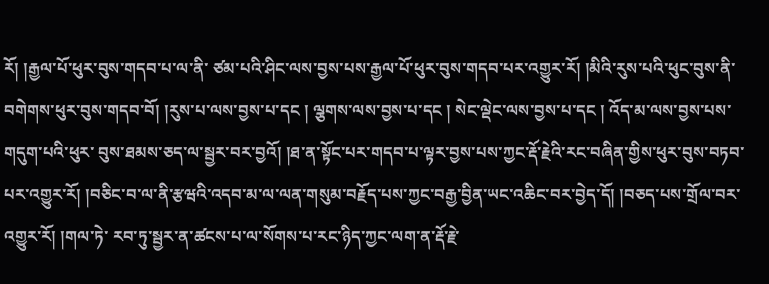རོ། །རྒྱལ་པོ་ཕུར་བུས་གདབ་པ་ལ་ནི་ ཙམ་པའི་ཤིང་ལས་བྱས་པས་རྒྱལ་པོ་ཕུར་བུས་གདབ་པར་འགྱུར་རོ། །མིའི་རུས་པའི་ཕུང་བུས་ནི་བགེགས་ཕུར་བུས་གདབ་བོ། །རུས་པ་ལས་བྱས་པ་དང ། ལྕགས་ལས་བྱས་པ་དང ། སེང་ལྡེང་ལས་བྱས་པ་དང ། འོད་མ་ལས་བྱས་པས་གདུག་པའི་ཕུར་ བུས་ཐམས་ཅད་ལ་སྦྱར་བར་བྱའོ། །ཐ་ན་སྟོང་པར་གདབ་པ་ལྟར་བྱས་པས་ཀྱང་རྡོ་རྗེའི་རང་བཞིན་གྱིས་ཕུར་བུས་བཏབ་པར་འགྱུར་རོ། །བཅིང་བ་ལ་ནི་རྩཝའི་འདབ་མ་ལ་ལན་གསུམ་བརྗོད་པས་ཀྱང་བརྒྱ་བྱིན་ཡང་འཆིང་བར་བྱེད་དོ། །བཅད་པས་གྲོལ་བར་འགྱུར་རོ། །གལ་ཏེ་ རབ་ཏུ་སྦྱར་ན་ཚངས་པ་ལ་སོགས་པ་རང་ཉིད་ཀྱང་ལག་ན་རྡོ་རྗེ་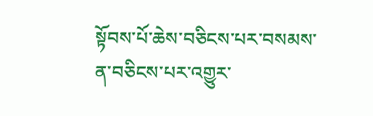སྟོབས་པོ་ཆེས་བཅིངས་པར་བསམས་ན་བཅིངས་པར་འགྱུར་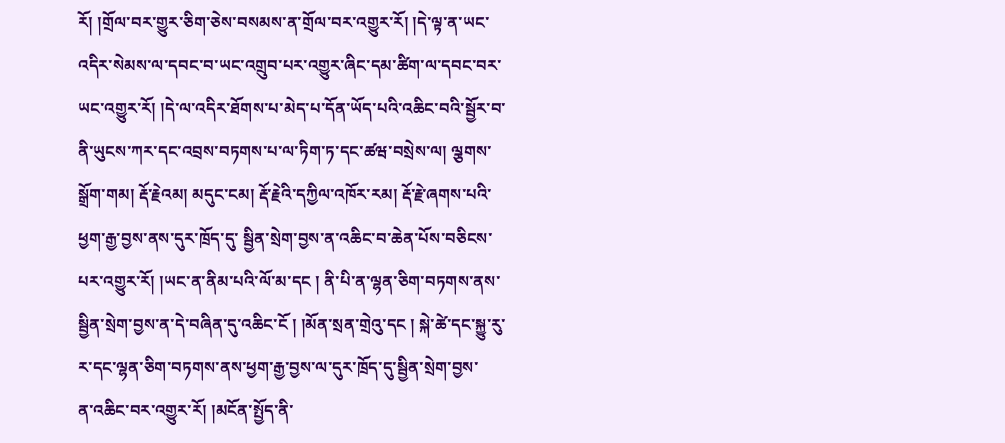རོ། །གྲོལ་བར་གྱུར་ཅིག་ཅེས་བསམས་ན་གྲོལ་བར་འགྱུར་རོ། །དེ་ལྟ་ན་ཡང་འདིར་སེམས་ལ་དབང་བ་ཡང་འགྲུབ་པར་འགྱུར་ཞིང་དམ་ཚིག་ལ་དབང་བར་ ཡང་འགྱུར་རོ། །དེ་ལ་འདིར་ཐོགས་པ་མེད་པ་དོན་ཡོད་པའི་འཆིང་བའི་སྦྱོར་བ་ནི་ཡུངས་ཀར་དང་འབྲས་བཏགས་པ་ལ་ཏིག་ཏ་དང་ཚཝ་བསྲེས་ལ། ལྕགས་སྒྲོག་གམ། རྡོ་རྗེའམ། མདུང་ངམ། རྡོ་རྗེའི་དཀྱིལ་འཁོར་རམ། རྡོ་རྗེ་ཞགས་པའི་ཕྱག་རྒྱ་བྱས་ནས་དུར་ཁྲོད་དུ་ སྦྱིན་སྲེག་བྱས་ན་འཆིང་བ་ཆེན་པོས་བཅིངས་པར་འགྱུར་རོ། །ཡང་ན་ནིམ་པའི་ལོ་མ་དང ། ནི་པི་ན་ལྷན་ཅིག་བཏགས་ནས་སྦྱིན་སྲེག་བྱས་ན་དེ་བཞིན་དུ་འཆིང་ངོ ། །མོན་སྲན་གྲེའུ་དང ། སྐེ་ཚེ་དང་སྐྱུ་རུ་ར་དང་ལྷན་ཅིག་བཏགས་ནས་ཕྱག་རྒྱ་བྱས་ལ་དུར་ཁྲོད་དུ་སྦྱིན་སྲེག་བྱས་
ན་འཆིང་བར་འགྱུར་རོ། །མངོན་སྤྱོད་ནི་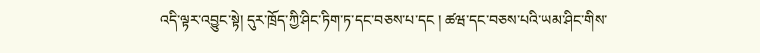འདི་ལྟར་འབྱུང་སྟེ། དུར་ཁྲོད་ཀྱི་ཤིང་ཏིག་ཏ་དང་བཅས་པ་དང ། ཚཝ་དང་བཅས་པའི་ཡམ་ཤིང་གིས་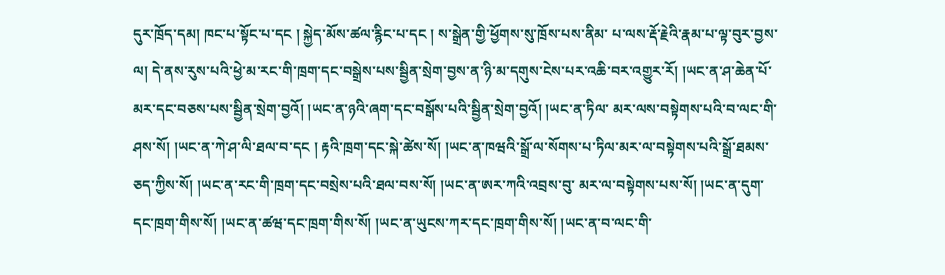དུར་ཁྲོད་དམ། ཁང་པ་སྟོང་པ་དང ། སྐྱེད་མོས་ཚལ་རྙིང་པ་དང ། ས་སྒྲེན་གྱི་ཕྱོགས་སུ་ཁྲོས་པས་ནིམ་ པ་ལས་རྡོ་རྗེའི་རྣམ་པ་ལྟ་བུར་བྱས་ལ། དེ་ནས་རུས་པའི་ཕྱེ་མ་རང་གི་ཁྲག་དང་བསྒྲེས་པས་སྦྱིན་སྲེག་བྱས་ན་ཉི་མ་དགུས་ངེས་པར་འཆི་བར་འགྱུར་རོ། །ཡང་ན་ཤ་ཆེན་པོ་མར་དང་བཅས་པས་སྦྱིན་སྲེག་བྱའོ། །ཡང་ན་ཉའི་ཞག་དང་བསྒོས་པའི་སྦྱིན་སྲེག་བྱའོ། །ཡང་ན་ཏིལ་ མར་ལས་བསྟེགས་པའི་བ་ལང་གི་ཤས་སོ། །ཡང་ན་ཀེ་ཤ་ལི་ཐལ་བ་དང ། རྟའི་ཁྲག་དང་སྐེ་ཚེས་སོ། །ཡང་ན་ཁཝའི་སྒྲོ་ལ་སོགས་པ་ཏིལ་མར་ལ་བསྟེགས་པའི་སྒྲོ་ཐམས་ཅད་ཀྱིས་སོ། །ཡང་ན་རང་གི་ཁྲག་དང་བསྲེས་པའི་ཐལ་བས་སོ། །ཡང་ན་ཨར་ཀའི་འབྲས་བུ་ མར་ལ་བསྟེགས་པས་སོ། །ཡང་ན་དུག་དང་ཁྲག་གིས་སོ། །ཡང་ན་ཚཝ་དང་ཁྲག་གིས་སོ། །ཡང་ན་ཡུངས་ཀར་དང་ཁྲག་གིས་སོ། །ཡང་ན་བ་ལང་གི་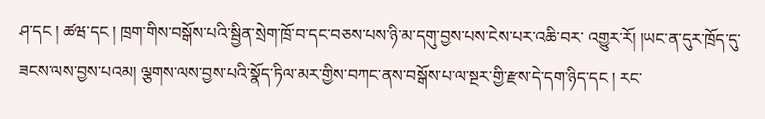ཤ་དང ། ཚཝ་དང ། ཁྲག་གིས་བསྒོས་པའི་སྦྱིན་སྲེག་ཁྲོ་བ་དང་བཅས་པས་ཉི་མ་དགུ་བྱས་པས་ངེས་པར་འཆི་བར་ འགྱུར་རོ། །ཡང་ན་དུར་ཁྲོད་དུ་ཟངས་ལས་བྱས་པའམ། ལྕགས་ལས་བྱས་པའི་སྣོད་ཏིལ་མར་གྱིས་བཀང་ནས་བསྒོས་པ་ལ་སྔར་གྱི་རྫས་དེ་དག་ཉིད་དང ། རང་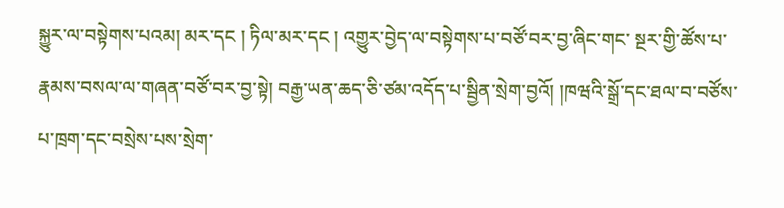སྐྱུར་ལ་བསྟེགས་པའམ། མར་དང ། ཏིལ་མར་དང ། འགྱུར་བྱེད་ལ་བསྟེགས་པ་བཙོ་བར་བྱ་ཞིང་གང་ སྔར་གྱི་ཚོས་པ་རྣམས་བསལ་ལ་གཞན་བཙོ་བར་བྱ་སྟེ། བརྒྱ་ཡན་ཆད་ཅི་ཙམ་འདོད་པ་སྦྱིན་སྲེག་བྱའོ། །ཁཝའི་སྒྲོ་དང་ཐལ་བ་བཙོས་པ་ཁྲག་དང་བསྲེས་པས་སྲེག་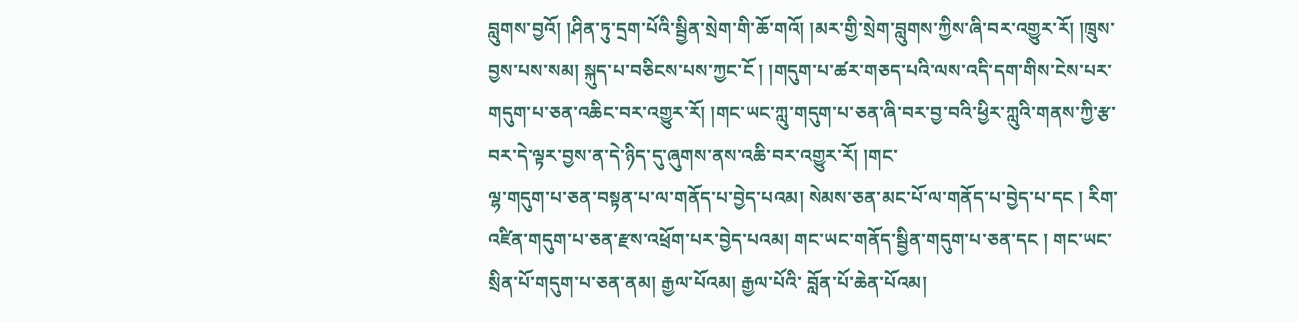བླུགས་བྱའོ། །ཤིན་ཏུ་དྲག་པོའི་སྦྱིན་སྲེག་གི་ཆོ་གའོ། །མར་གྱི་སྲེག་བླུགས་ཀྱིས་ཞི་བར་འགྱུར་རོ། །ཁྲུས་ བྱས་པས་སམ། སྐུད་པ་བཅིངས་པས་ཀྱང་ངོ ། །གདུག་པ་ཚར་གཅད་པའི་ལས་འདི་དག་གིས་ངེས་པར་གདུག་པ་ཅན་འཆིང་བར་འགྱུར་རོ། །གང་ཡང་ཀླུ་གདུག་པ་ཅན་ཞི་བར་བྱ་བའི་ཕྱིར་ཀླུའི་གནས་ཀྱི་རྩ་བར་དེ་ལྟར་བྱས་ན་དེ་ཉིད་དུ་ཞུགས་ནས་འཆི་བར་འགྱུར་རོ། །གང་
ལྷ་གདུག་པ་ཅན་བསྟན་པ་ལ་གནོད་པ་བྱེད་པའམ། སེམས་ཅན་མང་པོ་ལ་གནོད་པ་བྱེད་པ་དང ། རིག་འཛིན་གདུག་པ་ཅན་རྫས་འཕྲོག་པར་བྱེད་པའམ། གང་ཡང་གནོད་སྦྱིན་གདུག་པ་ཅན་དང ། གང་ཡང་སྲིན་པོ་གདུག་པ་ཅན་ནམ། རྒྱལ་པོའམ། རྒྱལ་པོའི་ བློན་པོ་ཆེན་པོའམ།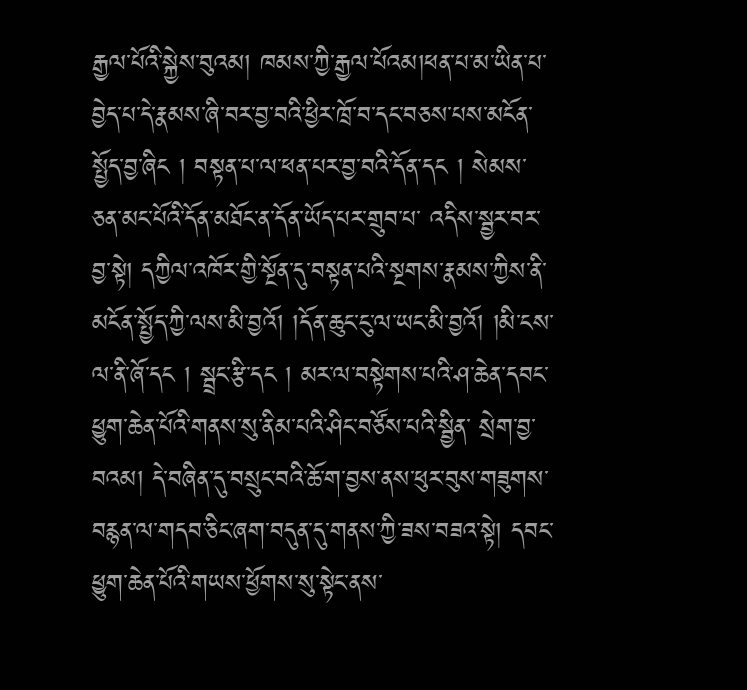རྒྱལ་པོའི་སྐྱེས་བུའམ། ཁམས་ཀྱི་རྒྱལ་པོའམ།ཕན་པ་མ་ཡིན་པ་བྱེད་པ་དེ་རྣམས་ཞི་བར་བྱ་བའི་ཕྱིར་ཁྲོ་བ་དང་བཅས་པས་མངོན་སྤྱོད་བྱ་ཞིང ། བསྟན་པ་ལ་ཕན་པར་བྱ་བའི་དོན་དང ། སེམས་ཅན་མང་པོའི་དོན་མཐོང་ན་དོན་ཡོད་པར་གྲུབ་པ་ འདིས་སྦྱར་བར་བྱ་སྟེ། དཀྱིལ་འཁོར་གྱི་སྔོན་དུ་བསྟན་པའི་སྔགས་རྣམས་ཀྱིས་ནི་མངོན་སྤྱོད་ཀྱི་ལས་མི་བྱའོ། །དོན་ཆུང་ངུ་ལ་ཡང་མི་བྱའོ། །མི་ངས་ལ་ནི་ཞོ་དང ། སྦྲང་རྩི་དང ། མར་ལ་བསྟེགས་པའི་ཤ་ཆེན་དབང་ཕྱུག་ཆེན་པོའི་གནས་སུ་ནིམ་པའི་ཤིང་བཙོས་པའི་སྦྱིན་ སྲེག་བྱ་བའམ། དེ་བཞིན་དུ་བསྲུང་བའི་ཆོ་ག་བྱས་ནས་ཕུར་བུས་གཟུགས་བརྙན་ལ་གདབ་ཅིང་ཞག་བདུན་དུ་གནས་ཀྱི་ཟས་བཟའ་སྟེ། དབང་ཕྱུག་ཆེན་པོའི་གཡས་ཕྱོགས་སུ་སྟེང་ནས་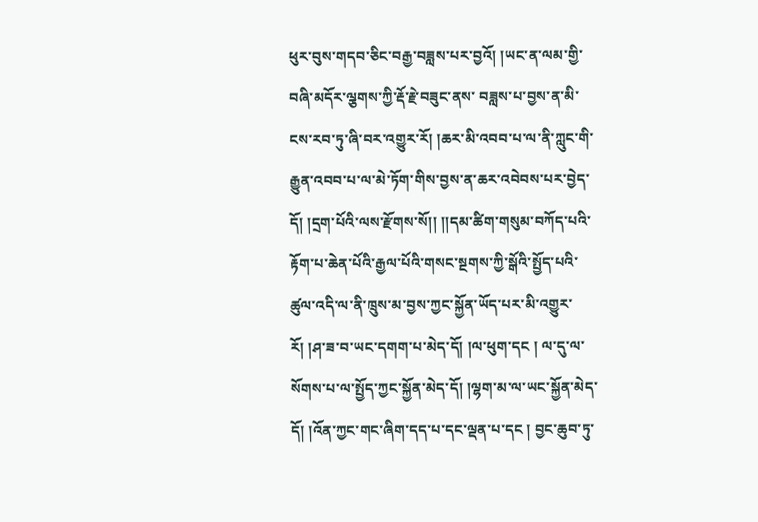ཕུར་བུས་གདབ་ཅིང་བརྒྱ་བཟླས་པར་བྱའོ། །ཡང་ན་ལམ་གྱི་བཞི་མདོར་ལྕགས་ཀྱི་རྡོ་རྗེ་བཟུང་ནས་ བཟླས་པ་བྱས་ན་མི་ངས་རབ་ཏུ་ཞི་བར་འགྱུར་རོ། །ཆར་མི་འབབ་པ་ལ་ནི་ཀླུང་གི་རྒྱུན་འབབ་པ་ལ་མེ་ཏོག་གིས་བྱས་ན་ཆར་འབེབས་པར་བྱེད་དོ། །དྲག་པོའི་ལས་རྫོགས་སོ།། །།དམ་ཚིག་གསུམ་བཀོད་པའི་རྟོག་པ་ཆེན་པོའི་རྒྱལ་པོའི་གསང་སྔགས་ཀྱི་སྒོའི་སྤྱོད་པའི་ ཚུལ་འདི་ལ་ནི་ཁྲུས་མ་བྱས་ཀྱང་སྐྱོན་ཡོད་པར་མི་འགྱུར་རོ། །ཤ་ཟ་བ་ཡང་དགག་པ་མེད་དོ། །ལ་ཕུག་དང ། ལ་དུ་ལ་སོགས་པ་ལ་སྤྱོད་ཀྱང་སྐྱོན་མེད་དོ། །ལྷག་མ་ལ་ཡང་སྐྱོན་མེད་དོ། །འོན་ཀྱང་གང་ཞིག་དད་པ་དང་ལྡན་པ་དང ། བྱང་ཆུབ་ཏུ་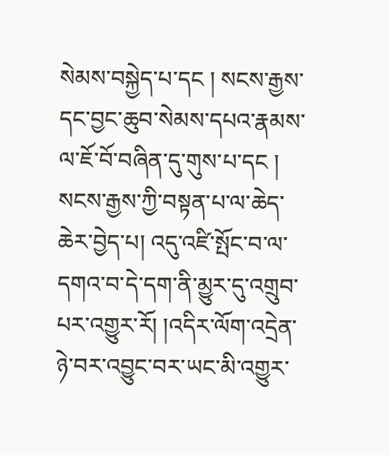སེམས་བསྐྱེད་པ་དང ། སངས་རྒྱས་དང་བྱང་ཆུབ་སེམས་དཔའ་རྣམས་ལ་ཇོ་བོ་བཞིན་དུ་གུས་པ་དང ། སངས་རྒྱས་ཀྱི་བསྟན་པ་ལ་ཆེད་ཆེར་བྱེད་པ། འདུ་འཛི་སྤོང་བ་ལ་དགའ་བ་དེ་དག་ནི་མྱུར་དུ་འགྲུབ་པར་འགྱུར་རོ། །འདིར་ལོག་འདྲེན་ཉེ་བར་འབྱུང་བར་ཡང་མི་འགྱུར་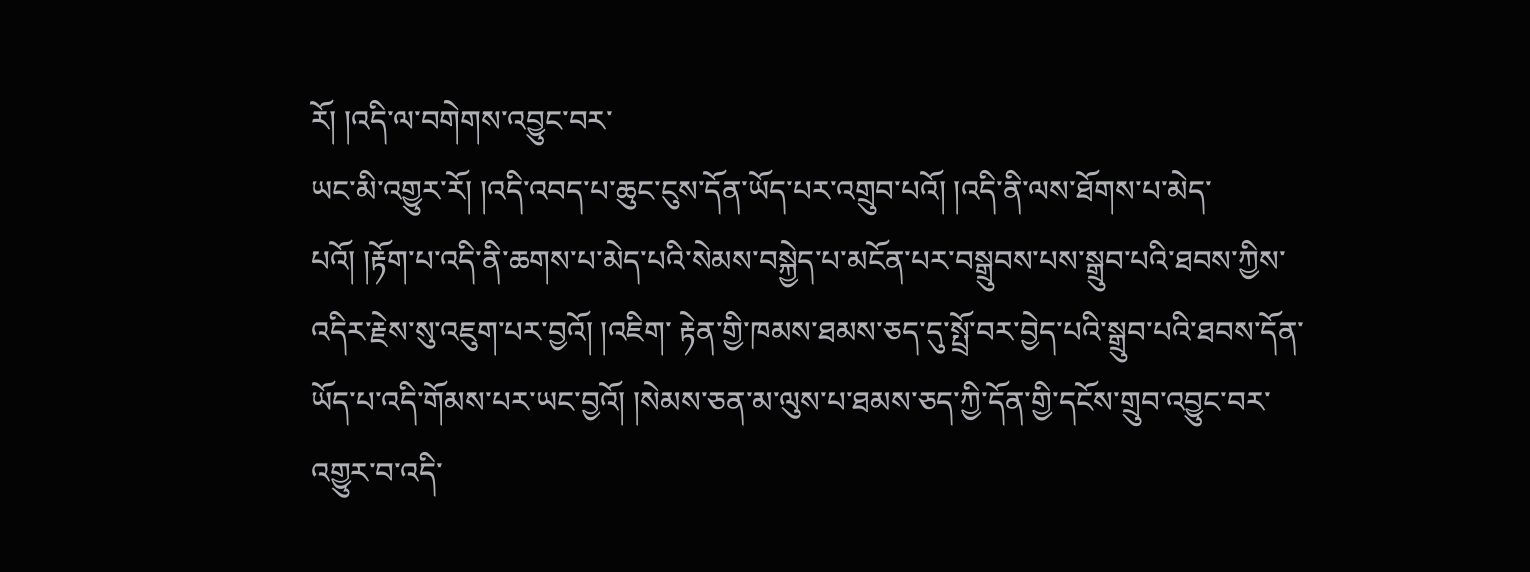རོ། །འདི་ལ་བགེགས་འབྱུང་བར་
ཡང་མི་འགྱུར་རོ། །འདི་འབད་པ་ཆུང་ངུས་དོན་ཡོད་པར་འགྲུབ་པའོ། །འདི་ནི་ལས་ཐོགས་པ་མེད་པའོ། །རྟོག་པ་འདི་ནི་ཆགས་པ་མེད་པའི་སེམས་བསྐྱེད་པ་མངོན་པར་བསྒྲུབས་པས་སྒྲུབ་པའི་ཐབས་ཀྱིས་འདིར་རྗེས་སུ་འཇུག་པར་བྱའོ། །འཇིག་ རྟེན་གྱི་ཁམས་ཐམས་ཅད་དུ་སྤྲོ་བར་བྱེད་པའི་སྒྲུབ་པའི་ཐབས་དོན་ཡོད་པ་འདི་གོམས་པར་ཡང་བྱའོ། །སེམས་ཅན་མ་ལུས་པ་ཐམས་ཅད་ཀྱི་དོན་གྱི་དངོས་གྲུབ་འབྱུང་བར་འགྱུར་བ་འདི་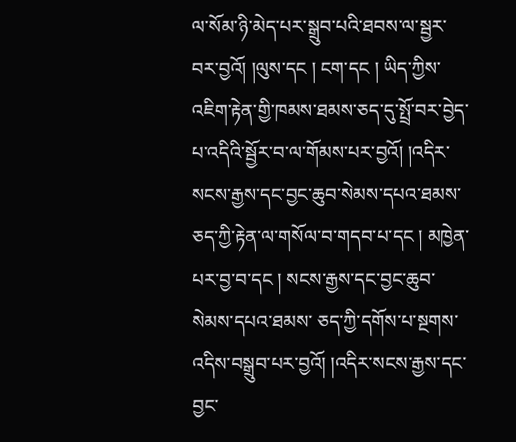ལ་སོམ་ཉི་མེད་པར་སྒྲུབ་པའི་ཐབས་ལ་སྦྱར་བར་བྱའོ། །ལུས་དང ། ངག་དང ། ཡིད་ཀྱིས་འཇིག་རྟེན་གྱི་ཁམས་ཐམས་ཅད་དུ་སྤྲོ་བར་བྱེད་པ་འདིའི་སྦྱོར་བ་ལ་གོམས་པར་བྱའོ། །འདིར་སངས་རྒྱས་དང་བྱང་ཆུབ་སེམས་དཔའ་ཐམས་ཅད་ཀྱི་རྟེན་ལ་གསོལ་བ་གདབ་པ་དང ། མཁྱེན་པར་བྱ་བ་དང ། སངས་རྒྱས་དང་བྱང་ཆུབ་སེམས་དཔའ་ཐམས་ ཅད་ཀྱི་དགོས་པ་སྔགས་འདིས་བསྒྲུབ་པར་བྱའོ། །འདིར་སངས་རྒྱས་དང་བྱང་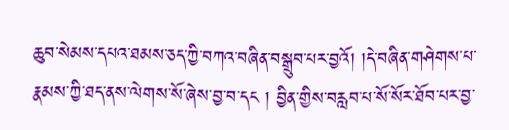ཆུབ་སེམས་དཔའ་ཐམས་ཅད་ཀྱི་བཀའ་བཞིན་བསྒྲུབ་པར་བྱའོ། །དེ་བཞིན་གཤེགས་པ་རྣམས་ཀྱི་ཐད་ནས་ལེགས་སོ་ཞེས་བྱ་བ་དང ། བྱིན་གྱིས་བརླབ་པ་སོ་སོར་ཐོབ་པར་བྱ་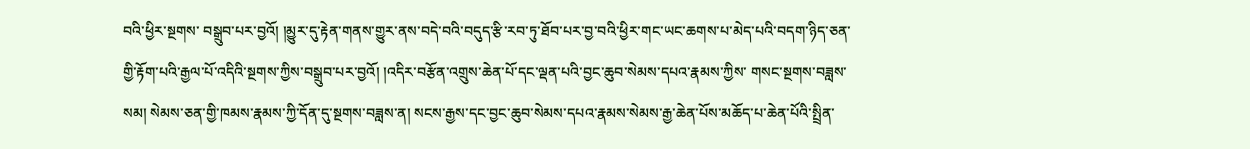བའི་ཕྱིར་སྔགས་ བསྒྲུབ་པར་བྱའོ། །མྱུར་དུ་རྟེན་གནས་གྱུར་ནས་བདེ་བའི་བདུད་རྩི་རབ་ཏུ་ཐོབ་པར་བྱ་བའི་ཕྱིར་གང་ཡང་ཆགས་པ་མེད་པའི་བདག་ཉིད་ཅན་གྱི་རྟོག་པའི་རྒྱལ་པོ་འདིའི་སྔགས་ཀྱིས་བསྒྲུབ་པར་བྱའོ། །འདིར་བརྩོན་འགྲུས་ཆེན་པོ་དང་ལྡན་པའི་བྱང་ཆུབ་སེམས་དཔའ་རྣམས་ཀྱིས་ གསང་སྔགས་བཟླས་སམ། སེམས་ཅན་གྱི་ཁམས་རྣམས་ཀྱི་དོན་དུ་སྔགས་བཟླས་ན། སངས་རྒྱས་དང་བྱང་ཆུབ་སེམས་དཔའ་རྣམས་སེམས་རྒྱ་ཆེན་པོས་མཆོད་པ་ཆེན་པོའི་སྤྲིན་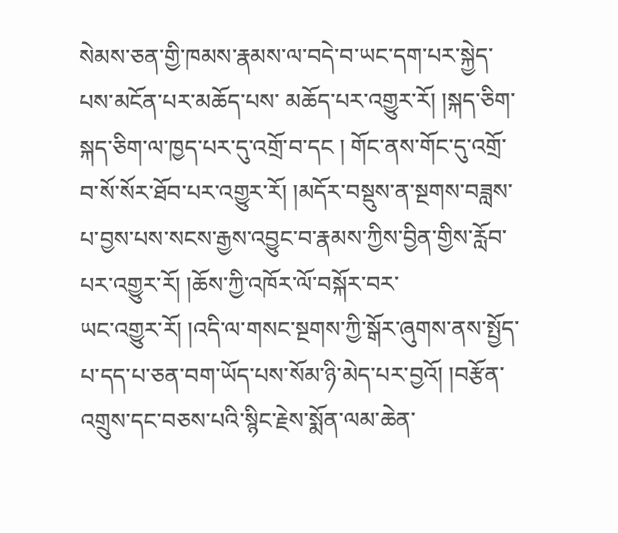སེམས་ཅན་གྱི་ཁམས་རྣམས་ལ་བདེ་བ་ཡང་དག་པར་སྐྱེད་པས་མངོན་པར་མཆོད་པས་ མཆོད་པར་འགྱུར་རོ། །སྐད་ཅིག་སྐད་ཅིག་ལ་ཁྱད་པར་དུ་འགྲོ་བ་དང ། གོང་ནས་གོང་དུ་འགྲོ་བ་སོ་སོར་ཐོབ་པར་འགྱུར་རོ། །མདོར་བསྡུས་ན་སྔགས་བཟླས་པ་བྱས་པས་སངས་རྒྱས་འབྱུང་བ་རྣམས་ཀྱིས་བྱིན་གྱིས་རློབ་པར་འགྱུར་རོ། །ཆོས་ཀྱི་འཁོར་ལོ་བསྐོར་བར་
ཡང་འགྱུར་རོ། །འདི་ལ་གསང་སྔགས་ཀྱི་སྒོར་ཞུགས་ནས་སྤྱོད་པ་དད་པ་ཅན་བག་ཡོད་པས་སོམ་ཉི་མེད་པར་བྱའོ། །བརྩོན་འགྲུས་དང་བཅས་པའི་སྙིང་རྗེས་སྨོན་ལམ་ཆེན་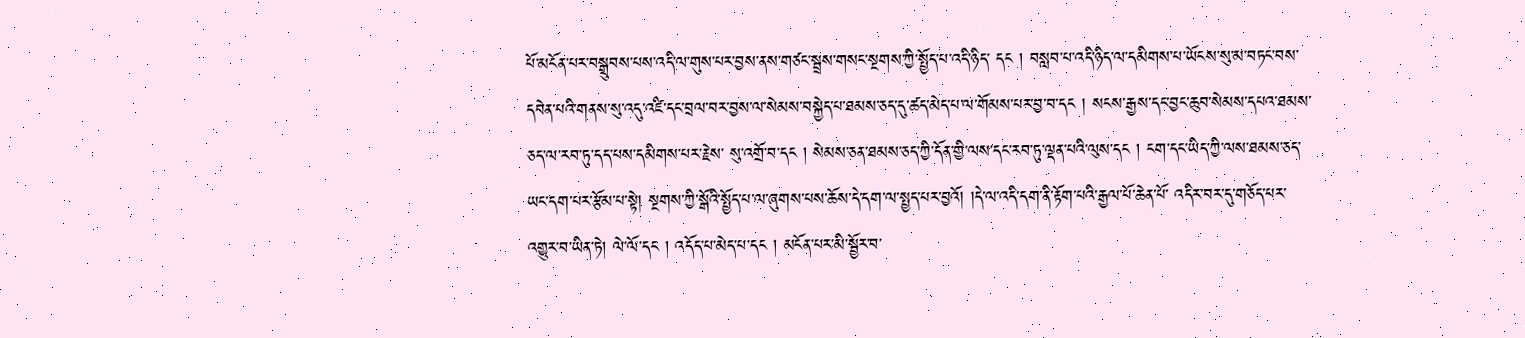པོ་མངོན་པར་བསྒྲུབས་པས་འདི་ལ་གུས་པར་བྱས་ནས་གཙང་སྦྲས་གསང་སྔགས་ཀྱི་སྤྱོད་པ་འདི་ཉིད་ དང ། བསླབ་པ་འདི་ཉིད་ལ་དམིགས་པ་ཡོངས་སུ་མ་བཏང་བས་དབེན་པའི་གནས་སུ་འདུ་འཛི་དང་བྲལ་བར་བྱས་ལ་སེམས་བསྐྱེད་པ་ཐམས་ཅད་དུ་ཚད་མེད་པ་ལ་གོམས་པར་བྱ་བ་དང ། སངས་རྒྱས་དང་བྱང་ཆུབ་སེམས་དཔའ་ཐམས་ཅད་ལ་རབ་ཏུ་དད་པས་དམིགས་པར་རྗེས་ སུ་འགྲོ་བ་དང ། སེམས་ཅན་ཐམས་ཅད་ཀྱི་དོན་གྱི་ལས་དང་རབ་ཏུ་ལྡན་པའི་ལུས་དང ། ངག་དང་ཡིད་ཀྱི་ལས་ཐམས་ཅད་ཡང་དག་པར་རྩོམ་པ་སྟེ། སྔགས་ཀྱི་སྒོའི་སྤྱོད་པ་ལ་ཞུགས་པས་ཆོས་དེ་དག་ལ་སྤྱད་པར་བྱའོ། །དེ་ལ་འདི་དག་ནི་རྟོག་པའི་རྒྱལ་པོ་ཆེན་པོ་ འདིར་བར་དུ་གཅོད་པར་འགྱུར་བ་ཡིན་ཏེ། ལེ་ལོ་དང ། འདོད་པ་མེད་པ་དང ། མངོན་པར་མི་སྦྱོར་བ་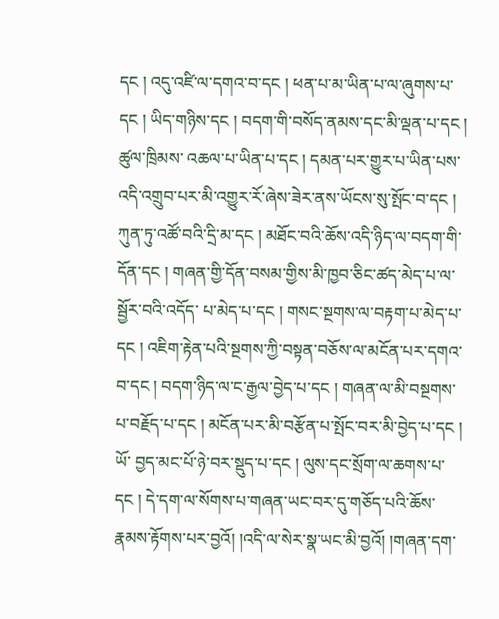དང ། འདུ་འཛི་ལ་དགའ་བ་དང ། ཕན་པ་མ་ཡིན་པ་ལ་ཞུགས་པ་དང ། ཡིད་གཉིས་དང ། བདག་གི་བསོད་ནམས་དང་མི་ལྡན་པ་དང ། ཚུལ་ཁྲིམས་ འཆལ་པ་ཡིན་པ་དང ། དམན་པར་གྱུར་པ་ཡིན་པས་འདི་འགྲུབ་པར་མི་འགྱུར་རོ་ཞེས་ཟེར་ནས་ཡོངས་སུ་སྤོང་བ་དང ། ཀུན་ཏུ་འཚོ་བའི་དྲི་མ་དང ། མཐོང་བའི་ཆོས་འདི་ཉིད་ལ་བདག་གི་དོན་དང ། གཞན་གྱི་དོན་བསམ་གྱིས་མི་ཁྱབ་ཅིང་ཚད་མེད་པ་ལ་སྦྱོར་བའི་འདོད་ པ་མེད་པ་དང ། གསང་སྔགས་ལ་བརྟག་པ་མེད་པ་དང ། འཇིག་རྟེན་པའི་སྔགས་ཀྱི་བསྟན་བཅོས་ལ་མངོན་པར་དགའ་བ་དང ། བདག་ཉིད་ལ་ང་རྒྱལ་བྱེད་པ་དང ། གཞན་ལ་མི་བསྔགས་པ་བརྗོད་པ་དང ། མངོན་པར་མི་བརྩོན་པ་སྤོང་བར་མི་བྱེད་པ་དང ། ཡོ་ བྱད་མང་པོ་ཉེ་བར་སྡུད་པ་དང ། ལུས་དང་སྲོག་ལ་ཆགས་པ་དང ། དེ་དག་ལ་སོགས་པ་གཞན་ཡང་བར་དུ་གཅོད་པའི་ཆོས་རྣམས་རྟོགས་པར་བྱའོ། །འདི་ལ་སེར་སྣ་ཡང་མི་བྱའོ། །གཞན་དག་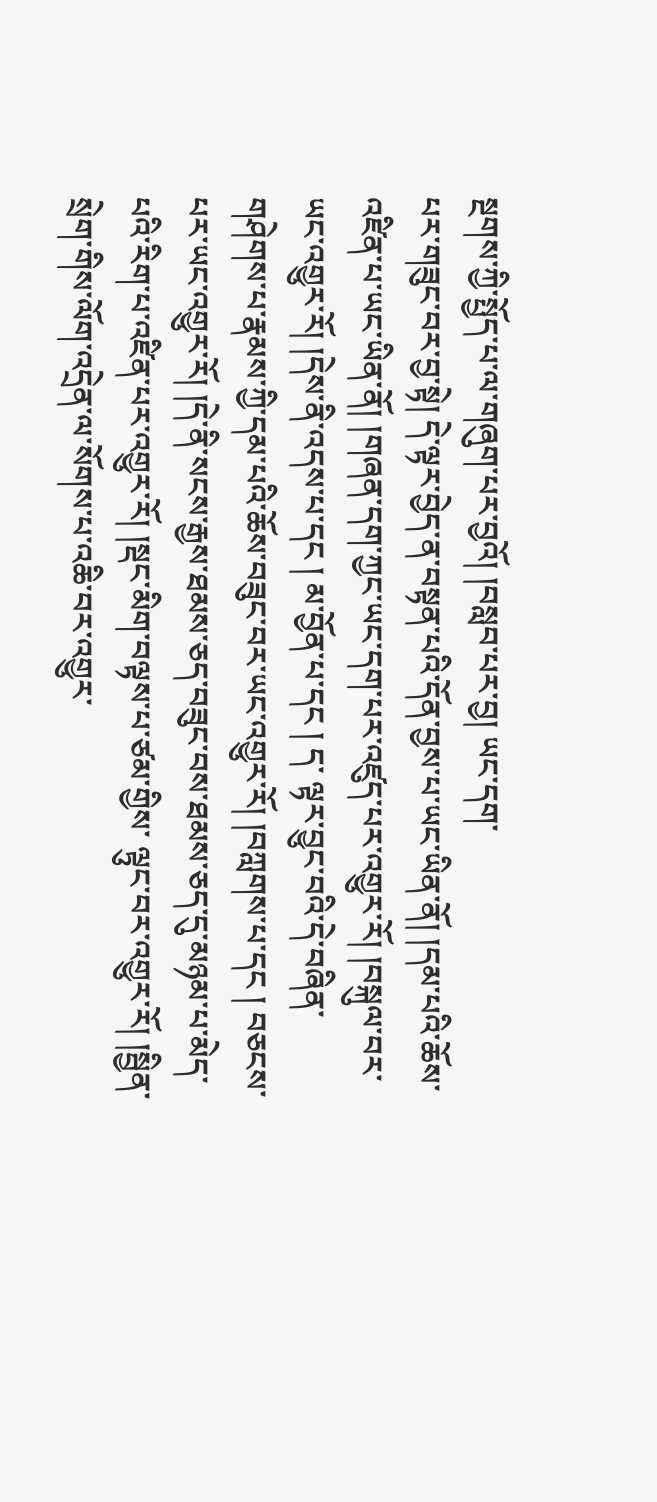སྔགས་ཀྱི་སྤྱོད་པ་ལ་གཞུག་པར་བྱའོ། །བསླབ་པར་བྱ། ཡང་དག་
པར་གཟུང་བར་བྱ་སྟེ། དེ་ལྟར་བྱེད་ན་བསྟན་པའི་དོན་བྱས་པ་ཡང་ཡིན་ནོ། །དམ་པའི་ཆོས་འཛིན་པ་ཡང་ཡིན་ནོ། །གཞན་དག་ཀྱང་ཡང་དག་པར་འཛུད་པར་འགྱུར་རོ། །བསྐུལ་བར་ཡང་འགྱུར་རོ། །དེས་ནི་འདས་པ་དང ། མ་བྱོན་པ་དང ། ད་ ལྟར་བྱུང་བའི་དེ་བཞིན་གཤེགས་པ་རྣམས་ཀྱི་དམ་པའི་ཆོས་བཟུང་བར་ཡང་འགྱུར་རོ། །བཀླགས་པ་དང ། བཅངས་པར་ཡང་འགྱུར་རོ། །དེ་ནི་སངས་རྒྱས་ཐམས་ཅད་བཟུང་བས་ཐམས་ཅད་དུ་མཉམ་པ་མེད་པའི་རིག་པ་འཛིན་པར་འགྱུར་རོ། །སྡང་མིག་བལྟས་པ་ཙམ་གྱིས་ ལྟུང་བར་འགྱུར་རོ། །སྦྱིན་སྲེག་གིས་ལོག་འདྲེན་ལ་སོགས་པ་འཆི་བར་འགྱུར་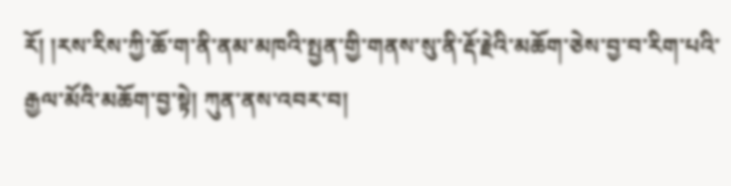རོ། །རས་རིས་ཀྱི་ཆོ་ག་ནི་ནམ་མཁའི་སྤྱན་གྱི་གནས་སུ་ནི་རྡོ་རྗེའི་མཆོག་ཅེས་བྱ་བ་རིག་པའི་རྒྱལ་མོའི་མཆོག་བྱ་སྟེ། ཀུན་ནས་འབར་བ།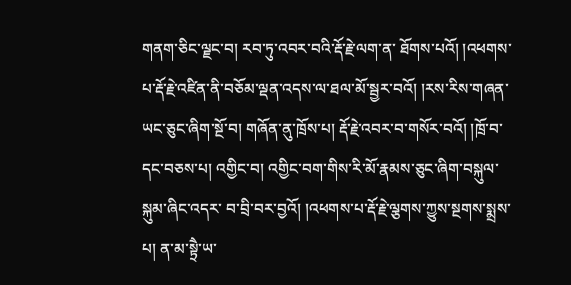གནག་ཅིང་ལྗང་བ། རབ་ཏུ་འབར་བའི་རྡོ་རྗེ་ལག་ན་ ཐོགས་པའོ། །འཕགས་པ་རྡོ་རྗེ་འཛིན་ནི་བཅོམ་ལྡན་འདས་ལ་ཐལ་མོ་སྦྱར་བའོ། །རས་རིས་གཞན་ཡང་ཅུང་ཞིག་སྔོ་བ། གཞོན་ནུ་ཁྲོས་པ། རྡོ་རྗེ་འབར་བ་གསོར་བའོ། །ཁྲོ་བ་དང་བཅས་པ། འགྱིང་བ། འགྱིང་བག་གིས་རི་མོ་རྣམས་ཅུང་ཞིག་བསྐུལ་སྐུམ་ཞིང་འདར་ བ་བྲི་བར་བྱའོ། །འཕགས་པ་རྡོ་རྗེ་ལྕགས་ཀྱུས་སྔགས་སྨྲས་པ། ན་མ་སྟྲཻ་ཡ་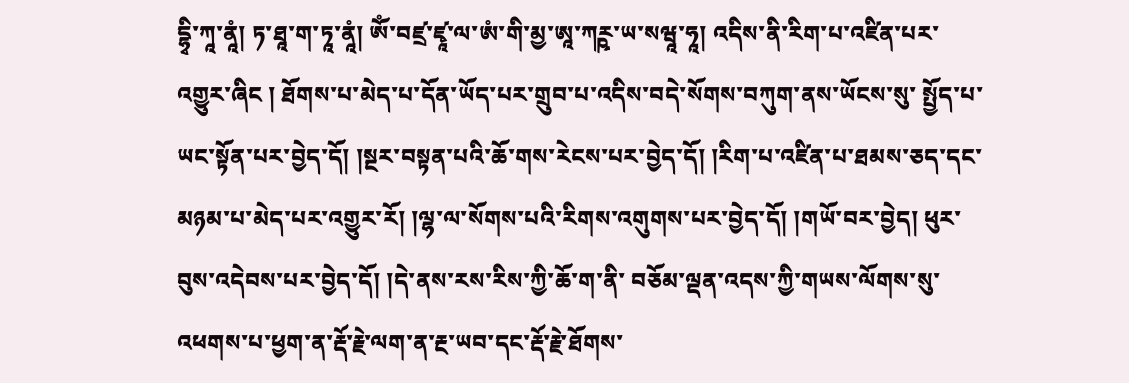དྷྭི་ཀཱ་ནཱཾ། ཏ་ཐཱ་ག་ཏཱ་ནཱཾ། ཨོཾ་བཛྲ་ཛྭཱ་ལ་ཨཾ་གི་མྱ་ཨཱ་ཀཪྵ་ཡ་སཝཱ་ཧཱ། འདིས་ནི་རིག་པ་འཛིན་པར་འགྱུར་ཞིང ། ཐོགས་པ་མེད་པ་དོན་ཡོད་པར་གྲུབ་པ་འདིས་བདེ་སོགས་བཀུག་ནས་ཡོངས་སུ་ སྤྱོད་པ་ཡང་སྟོན་པར་བྱེད་དོ། །སྔར་བསྟན་པའི་ཆོ་གས་རེངས་པར་བྱེད་དོ། །རིག་པ་འཛིན་པ་ཐམས་ཅད་དང་མཉམ་པ་མེད་པར་འགྱུར་རོ། །ལྷ་ལ་སོགས་པའི་རིགས་འགུགས་པར་བྱེད་དོ། །གཡོ་བར་བྱེད། ཕུར་བུས་འདེབས་པར་བྱེད་དོ། །དེ་ནས་རས་རིས་ཀྱི་ཆོ་ག་ནི་ བཅོམ་ལྡན་འདས་ཀྱི་གཡས་ལོགས་སུ་འཕགས་པ་ཕྱག་ན་རྡོ་རྗེ་ལག་ན་རྔ་ཡབ་དང་རྡོ་རྗེ་ཐོགས་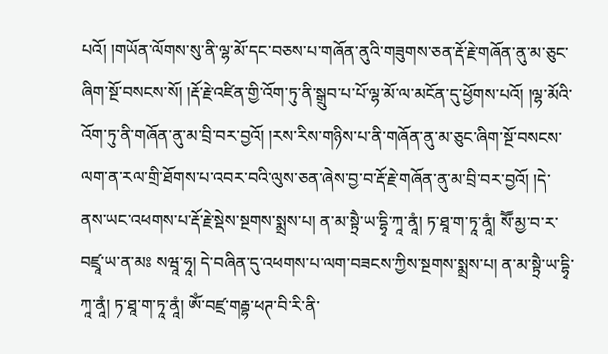པའོ། །གཡོན་ལོགས་སུ་ནི་ལྷ་མོ་དང་བཅས་པ་གཞོན་ནུའི་གཟུགས་ཅན་རྡོ་རྗེ་གཞོན་ནུ་མ་ཅུང་ཞིག་སྔོ་བསངས་སོ། །རྡོ་རྗེ་འཛིན་གྱི་འོག་ཏུ་ནི་སྒྲུབ་པ་པོ་ལྷ་མོ་ལ་མངོན་དུ་ཕྱོགས་པའོ། །ལྷ་མོའི་
འོག་ཏུ་ནི་གཞོན་ནུ་མ་བྲི་བར་བྱའོ། །རས་རིས་གཉིས་པ་ནི་གཞོན་ནུ་མ་ཅུང་ཞིག་སྔོ་བསངས་ལག་ན་རལ་གྲི་ཐོགས་པ་འབར་བའི་ལུས་ཅན་ཞེས་བྱ་བ་རྡོ་རྗེ་གཞོན་ནུ་མ་བྲི་བར་བྱའོ། །དེ་ནས་ཡང་འཕགས་པ་རྡོ་རྗེ་སྡེས་སྔགས་སྨྲས་པ། ན་མ་སྟྲཻ་ཡ་དྷྭི་ཀཱ་ནཱཾ། ཏ་ཐཱ་ག་ཏཱ་ནཱཾ། སཽ་མྱ་བ་ར་བཛྲཱ་ཡ་ན་མཿ སཝཱ་ཧཱ། དེ་བཞིན་དུ་འཕགས་པ་ལག་བཟངས་ཀྱིས་སྔགས་སྨྲས་པ། ན་མ་སྟྲཻ་ཡ་དྷྭི་ཀཱ་ནཱཾ། ཏ་ཐཱ་ག་ཏཱ་ནཱཾ། ཨོཾ་བཛྲ་གརྦྷ་ཕཊ་བི་རི་ནི་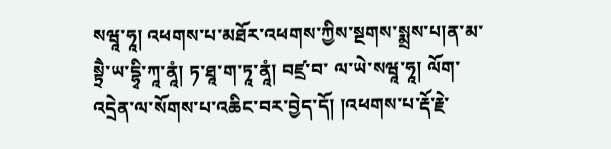སཝཱ་ཧཱ། འཕགས་པ་མཐོར་འཕགས་ཀྱིས་སྔགས་སྨྲས་པ།ན་མ་སྟྲཻ་ཡ་དྷྭི་ཀཱ་ནཱཾ། ཏ་ཐཱ་ག་ཏཱ་ནཱཾ། བཛྲ་བ་ ལ་ཡེ་སཝཱ་ཧཱ། ལོག་འདྲེན་ལ་སོགས་པ་འཆིང་བར་བྱེད་དོ། །འཕགས་པ་རྡོ་རྗེ་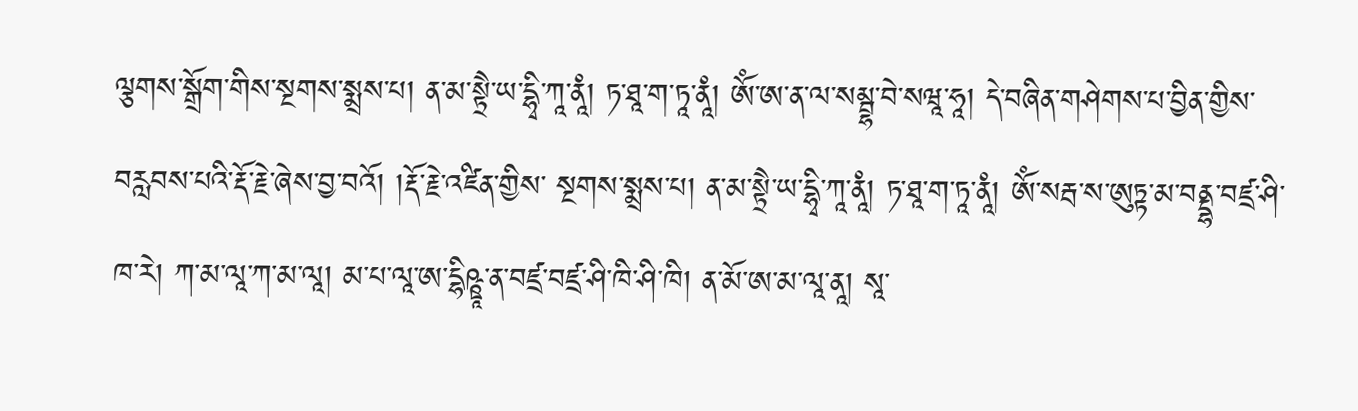ལྕགས་སྒྲོག་གིས་སྔགས་སྨྲས་པ། ན་མ་སྟྲཻ་ཡ་དྷྭི་ཀཱ་ནཱཾ། ཏ་ཐཱ་ག་ཏཱ་ནཱཾ། ཨོཾ་ཨ་ན་ལ་སམྦྷ་བེ་སཝཱ་ཧཱ། དེ་བཞིན་གཤེགས་པ་བྱིན་གྱིས་བརླབས་པའི་རྡོ་རྗེ་ཞེས་བྱ་བའོ། །རྡོ་རྗེ་འཛིན་གྱིས་ སྔགས་སྨྲས་པ། ན་མ་སྟྲཻ་ཡ་དྷྭི་ཀཱ་ནཱཾ། ཏ་ཐཱ་ག་ཏཱ་ནཱཾ། ཨོཾ་སརྦ་ས་ཨུཏྟ་མ་བནྡྷ་བཛྲ་ཤི་ཁ་རེ། ཀ་མ་ལཱ་ཀ་མ་ལཱ། མ་པ་ལཱ་ཨ་དྷིཥྛཱ་ན་བཛྲ་བཛྲ་ཤི་ཁི་ཤི་ཁི། ན་མོ་ཨ་མ་ལཱ་ནཱ། སཱ་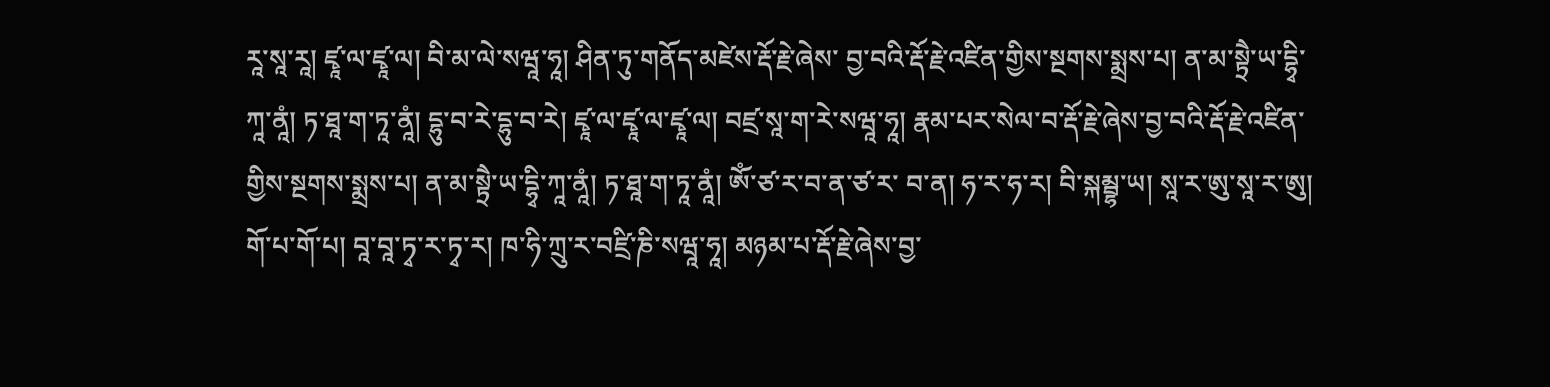རཱ་སཱ་རཱ། ཛྭཱ་ལ་ཛྭཱ་ལ། བི་མ་ལེ་སཝཱ་ཧཱ། ཤིན་ཏུ་གནོད་མཛེས་རྡོ་རྗེ་ཞེས་ བྱ་བའི་རྡོ་རྗེ་འཛིན་གྱིས་སྔགས་སྨྲས་པ། ན་མ་སྟྲཻ་ཡ་དྷྭི་ཀཱ་ནཱཾ། ཏ་ཐཱ་ག་ཏཱ་ནཱཾ། དྷུ་བ་རེ་དྷུ་བ་རེ། ཛྭཱ་ལ་ཛྭཱ་ལ་ཛྭཱ་ལ། བཛྲ་སཱ་ག་རེ་སཝཱ་ཧཱ། རྣམ་པར་སེལ་བ་རྡོ་རྗེ་ཞེས་བྱ་བའི་རྡོ་རྗེ་འཛིན་གྱིས་སྔགས་སྨྲས་པ། ན་མ་སྟྲཻ་ཡ་དྷྭི་ཀཱ་ནཱཾ། ཏ་ཐཱ་ག་ཏཱ་ནཱཾ། ཨོཾ་ཙ་ར་བ་ན་ཙ་ར་ བ་ན། ཧ་ར་ཧ་ར། བི་སྐམྦྷ་ཡ། སཱ་ར་ཨུ་སཱ་ར་ཨུ། གོ་པ་གོ་པ། བཱ་བཱ་ཏྭ་ར་ཏྭ་ར། ཁ་ཧི་ཀྲུ་ར་བཛྲི་ཎི་སཝཱ་ཧཱ། མཉམ་པ་རྡོ་རྗེ་ཞེས་བྱ་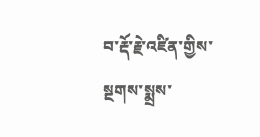བ་རྡོ་རྗེ་འཛིན་གྱིས་སྔགས་སྨྲས་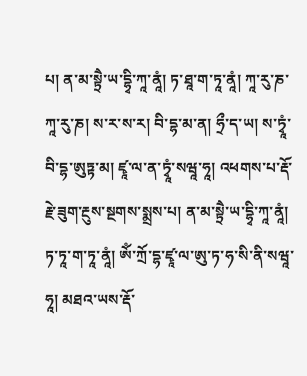པ། ན་མ་སྟྲཻ་ཡ་དྷྭི་ཀཱ་ནཱཾ། ཏ་ཐཱ་ག་ཏཱ་ནཱཾ། ཀཱ་རུ་ཎ་ཀཱ་རུ་ཎ། ས་ར་ས་ར། བི་དྷ་མ་ན། ཧྲྀ་ད་ཡ། ས་ཏྭཱཾ་བི་དྷ་ཨུཏྟ་མ། ཛྭཱ་ལ་ན་ཏྭཱཾ་སཝཱ་ཧཱ། འཕགས་པ་རྡོ་རྗེ་ཟུག་རྔུས་སྔགས་སྨྲས་པ། ན་མ་སྟྲཻ་ཡ་དྷྭི་ཀཱ་ནཱཾ། ཏ་ཏཱ་ག་ཏཱ་ནཱཾ། ཨོཾ་ཀྲོ་དྷ་ཛྭཱ་ལ་ཨུ་ཏ་ཧ་སི་ནི་སཝཱ་ཧཱ། མཐའ་ཡས་རྡོ་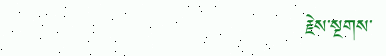རྗེས་སྔགས་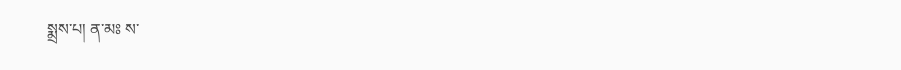སྨྲས་པ། ན་མཿ ས་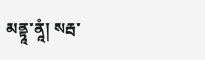མནྟཱ་ནཱཾ། སརྦ་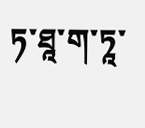ཏ་ཐཱ་ག་ཏཱ་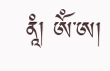ནཱཾ། ཨོཾ་ཨ།